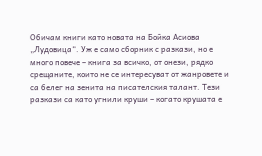Обичам книги като новата на Бойка Асиова „Лудовица“. Уж е само сборник с разкази, но е много повече – книга за всичко, от онези, рядко срещаните, които не се интересуват от жанровете и са белег на зенита на писателския талант. Тези разкази са като угнили круши – когато крушата е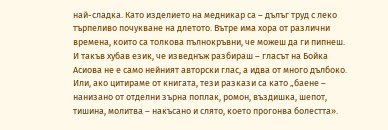най-сладка. Като изделието на медникар са – дълъг труд с леко търпеливо почукване на длетото. Вътре има хора от различни времена, които са толкова пълнокръвни, че можеш да ги пипнеш. И такъв хубав език, че изведнъж разбираш – гласът на Бойка Асиова не е само нейният авторски глас, а идва от много дълбоко. Или, ако цитираме от книгата, тези разкази са като „баене – нанизано от отделни зърна поплак, ромон, въздишка, шепот, тишина, молитва – накъсано и слято, което прогонва болестта».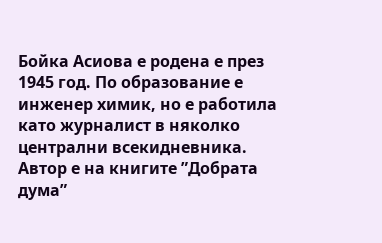Бойка Асиова е родена е през 1945 год. По образование е инженер химик, но е работила като журналист в няколко централни всекидневника. Автор е на книгите ”Добрата дума”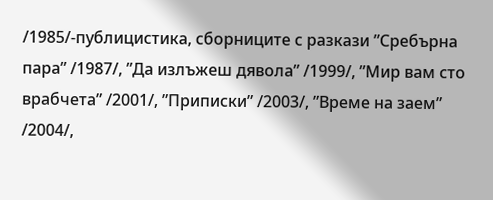/1985/-публицистика, сборниците с разкази ”Сребърна пара” /1987/, ”Да излъжеш дявола” /1999/, ”Мир вам сто врабчета” /2001/, ”Приписки” /2003/, ”Време на заем” /2004/,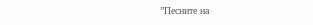”Песните на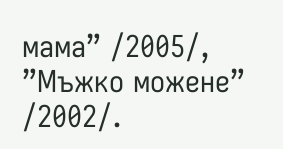мама” /2005/, ”Мъжко можене” /2002/.